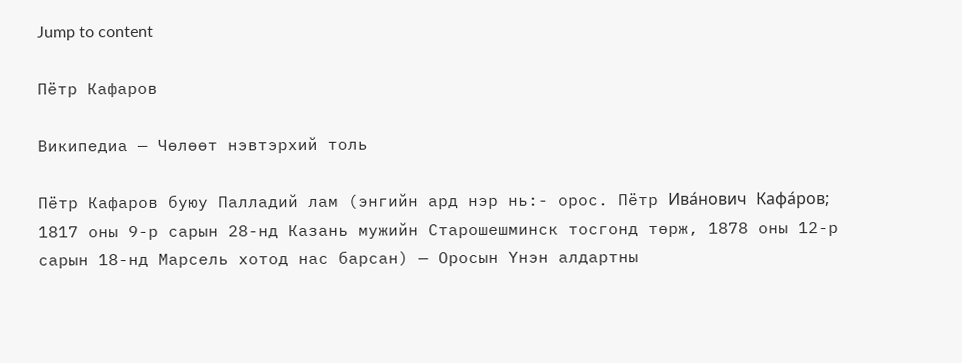Jump to content

Пётр Кафаров

Википедиа — Чөлөөт нэвтэрхий толь

Пётр Кафаров буюу Палладий лам (энгийн ард нэр нь:- орос. Пётр Ива́нович Кафа́ров; 1817 оны 9-р сарын 28-нд Казань мужийн Старошешминск тосгонд төрж, 1878 оны 12-р сарын 18-нд Марсель хотод нас барсан) — Оросын Үнэн алдартны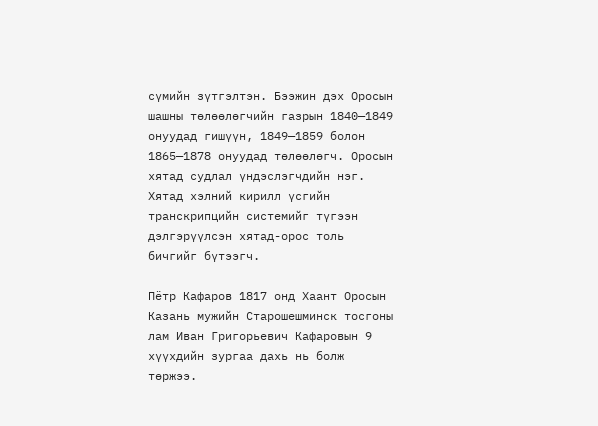сүмийн зүтгэлтэн. Бээжин дэх Оросын шашны төлөөлөгчийн газрын 1840—1849 онуудад гишүүн, 1849—1859 болон 1865—1878 онуудад төлөөлөгч. Оросын хятад судлал үндэслэгчдийн нэг. Хятад хэлний кирилл үсгийн транскрипцийн системийг түгээн дэлгэрүүлсэн хятад-орос толь бичгийг бүтээгч.

Пётр Кафаров 1817 онд Хаант Оросын Казань мужийн Старошешминск тосгоны лам Иван Григорьевич Кафаровын 9 хүүхдийн зургаа дахь нь болж төржээ.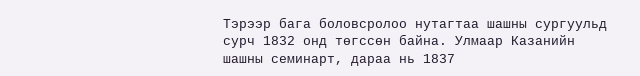Тэрээр бага боловсролоо нутагтаа шашны сургуульд сурч 1832 онд төгссөн байна. Улмаар Казанийн шашны семинарт, дараа нь 1837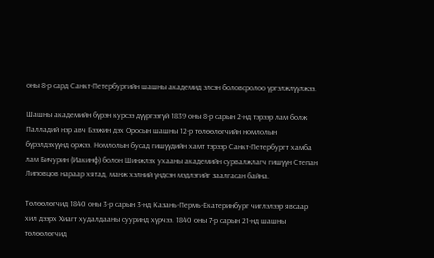оны 8-р сард Санкт-Петербургийн шашны академид элсэн боловсролоо үргэлжлүүлжээ.

Шашны академийн бүрэн курсээ дүүргээгүй 1839 оны 8-р сарын 2-нд тэрээр лам болж Палладий нэр авч Бээжин дэх Оросын шашны 12-р төлөөлөгчийн номлолын бүрэлдэхүүнд оржээ. Номлолын бусад гишүүдийн хамт тэрээр Санкт-Петербургт хамба лам Бичурин (Иакинф) болон Шинжлэх ухааны академийн сурвалжлагч гишүүн Степан Липовцов нараар хятад, манж хэлний үндсэн мэдлэгийг заалгасан байна.

Төлөөлөгчид 1840 оны 3-р сарын 3-нд Казань-Пермь-Екатеринбург чиглэлээр явсаар хил дээрх Хиагт худалдааны сууринд хүрчээ. 1840 оны 7-р сарын 21-нд шашны төлөөлөгчид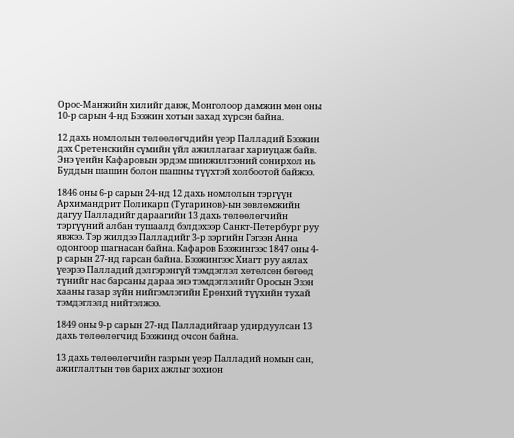Орос-Манжийн хилийг давж, Монголоор дамжин мөн оны 10-р сарын 4-нд Бээжин хотын захад хүрсэн байна.

12 дахь номлолын төлөөлөгчдийн үеэр Палладий Бээжин дэх Сретенскийн сүмийн үйл ажиллагааг хариуцаж байв. Энэ үеийн Кафаровын эрдэм шинжилгээний сонирхол нь Буддын шашин болон шашны түүхтэй холбоотой байжээ.

1846 оны 6-р сарын 24-нд 12 дахь номлолын тэргүүн Архимандрит Поликарп (Тугаринов)-ын зөвлөмжийн дагуу Палладийг дараагийн 13 дахь төлөөлөгчийн тэргүүний албан тушаалд бэлдэхээр Санкт-Петербург руу явжээ. Тэр жилдээ Палладийг 3-р зэргийн Гэгээн Анна одонгоор шагнасан байна. Кафаров Бээжингээс 1847 оны 4-р сарын 27-нд гарсан байна. Бээжингээс Хиагт руу аялах үеэрээ Палладий дэлгэрэнгүй тэмдэглэл хөтөлсөн бөгөөд түнийг нас барсаны дараа энэ тэмдэглэлийг Оросын Эзэн хааны газар зүйн нийгэмлэгийн Ерөнхий түүхийн тухай тэмдэглэлд нийтэлжээ.

1849 оны 9-р сарын 27-нд Палладийгаар удирдуулсан 13 дахь төлөөлөгчид Бээжинд очсон байна.

13 дахь төлөөлөгчийн газрын үеэр Палладий номын сан, ажиглалтын төв барих ажлыг зохион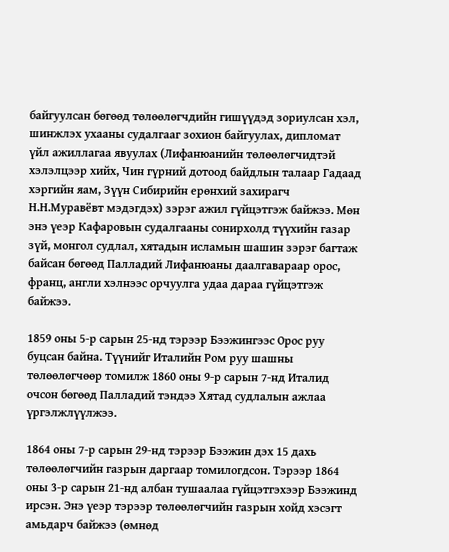байгуулсан бөгөөд төлөөлөгчдийн гишүүдэд зориулсан хэл, шинжлэх ухааны судалгааг зохион байгуулах, дипломат үйл ажиллагаа явуулах (Лифанюанийн төлөөлөгчидтэй хэлэлцээр хийх, Чин гүрний дотоод байдлын талаар Гадаад хэргийн яам, Зүүн Сибирийн ерөнхий захирагч Н.Н.Муравёвт мэдэгдэх) зэрэг ажил гүйцэтгэж байжээ. Мөн энэ үеэр Кафаровын судалгааны сонирхолд түүхийн газар зүй, монгол судлал, хятадын исламын шашин зэрэг багтаж байсан бөгөөд Палладий Лифанюаны даалгавараар орос, франц, англи хэлнээс орчуулга удаа дараа гүйцэтгэж байжээ.

1859 оны 5-р сарын 25-нд тэрээр Бээжингээс Орос руу буцсан байна. Түүнийг Италийн Ром руу шашны төлөөлөгчөөр томилж 1860 оны 9-р сарын 7-нд Италид очсон бөгөөд Палладий тэндээ Хятад судлалын ажлаа үргэлжлүүлжээ.

1864 оны 7-р сарын 29-нд тэрээр Бээжин дэх 15 дахь төлөөлөгчийн газрын даргаар томилогдсон. Тэрээр 1864 оны 3-р сарын 21-нд албан тушаалаа гүйцэтгэхээр Бээжинд ирсэн. Энэ үеэр тэрээр төлөөлөгчийн газрын хойд хэсэгт амьдарч байжээ (өмнөд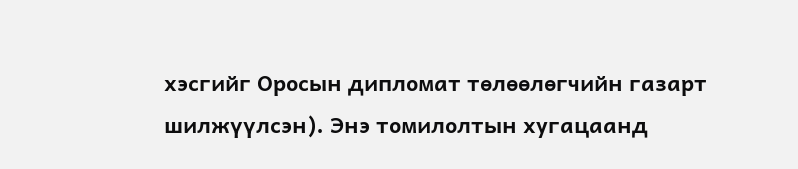хэсгийг Оросын дипломат төлөөлөгчийн газарт шилжүүлсэн). Энэ томилолтын хугацаанд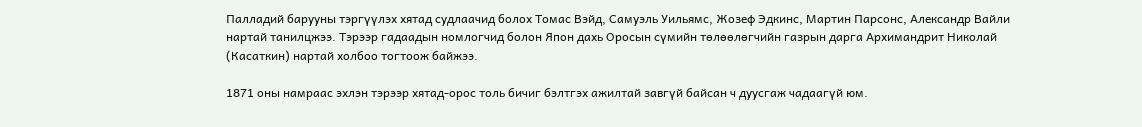Палладий барууны тэргүүлэх хятад судлаачид болох Томас Вэйд, Самуэль Уильямс, Жозеф Эдкинс, Мартин Парсонс, Александр Вайли нартай танилцжээ. Тэрээр гадаадын номлогчид болон Япон дахь Оросын сүмийн төлөөлөгчийн газрын дарга Архимандрит Николай (Касаткин) нартай холбоо тогтоож байжээ.

1871 оны намраас эхлэн тэрээр хятад-орос толь бичиг бэлтгэх ажилтай завгүй байсан ч дуусгаж чадаагүй юм.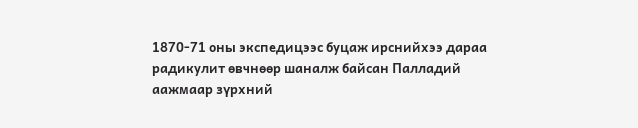1870-71 оны экспедицээс буцаж ирснийхээ дараа радикулит өвчнөөр шаналж байсан Палладий аажмаар зүрхний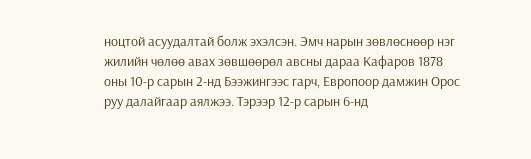ноцтой асуудалтай болж эхэлсэн. Эмч нарын зөвлөснөөр нэг жилийн чөлөө авах зөвшөөрөл авсны дараа Кафаров 1878 оны 10-р сарын 2-нд Бээжингээс гарч, Европоор дамжин Орос руу далайгаар аялжээ. Тэрээр 12-р сарын 6-нд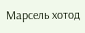Марсель хотод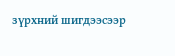зүрхний шигдээсээр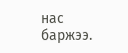нас баржээ.